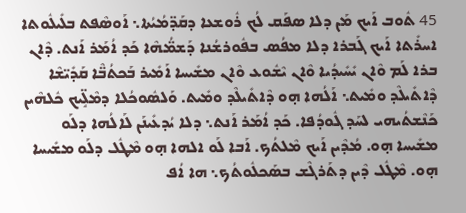45 ܬܽܘܒ ܐܰܝܟ ܡܰܢ ܕܠܐ ܣܦܰܩ ܠܳܟ ܪܽܘܫܥܐ ܕܩܰܕ̈ܡܳܝܳܬܐ܆ ܐܰܘܣܶܦܬ ܒܠܺܝܠܽܘܬܐ ܐܚܪܺܬܐ ܐܰܝܟ ܓܰܒܪܐ ܕܠܐ ܡܦܳܣ ܒܦܽܘܪܫܳܢܐ ܕܰܫܡ̈ܳܗܶܐ ܟܰܕ ܐܳܡܰܪ ܐܰܢܬ. ܕܶܐܢ ܒܪܐ ܠܰܡ ܘܶܐܢ ܝܺܚܺܝܕܳܝܐ ܘܶܐܢ ܝܶܫܽܘܥ ܘܶܐܢ ܡܫܺܝܚܐ ܐܰܡܺܝܪ ܒܰܟܬܳܒ̈ܶܐ ܩܰܕܺܝ̈ܫܶܐ ܕܶܐܬܺܝܠܶܕ ܘܡܺܝܬ܆ ܐܰܠܳܗܐ ܗ̣ܘ ܕܶܐܬܺܝܠܶܕ ܘܡܺܝܬ. ܘܰܠܣܽܘܟܳܠܐ ܕܡܶܠܱ̈ܝܟ ܟܽܠܗܶܝܢ ܟܰܢܶܫܬܳܝܗܝ ܠܚܰܕ ܓܽܘܕܳܦܐ. ܟܰܕ ܐܳܡܰܪ ܐܰܢܬ܆ ܕܠܐ ܝܳܕܥܺܝܢܰܢ ܠܰܐܠܳܗܐ ܕܠܰܘ ܡܫܺܝܚܐ ܗ̣ܘ. ܡܳܕܶܝܢ ܐܰܝܟ ܡܶܠܬܳܟ. ܐܰܒܐ ܠܰܘ ܐܠܗܐ ܗ̣ܘ ܡܶܛܽܠ ܕܠܰܘ ܡܫܺܝܚܐ ܗ̣ܘ. ܡܶܛܽܠ ܕܶܝܢ ܕܬܰܪܓܶܫ ܒܣܰܟܠܽܘܬܳܟ܆ ܗܐ ܐܳܦ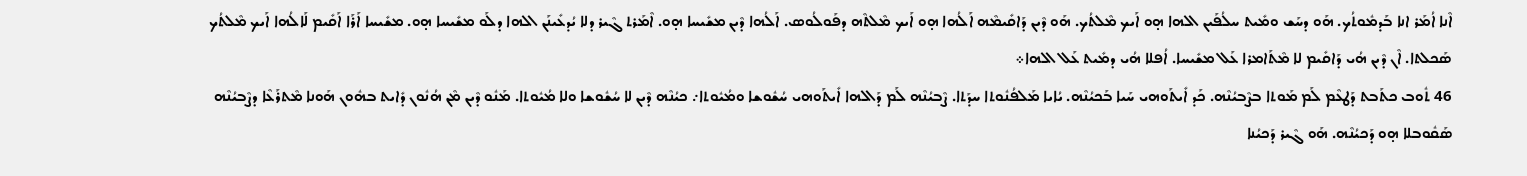ܐܶܢܐ ܐܳܡܰܪ ܐܢܐ ܒܰܕܡܽܘܬܳܟ. ܗܰܘ ܕܚܰܫ ܘܡܺܝܬ ܚܠܳܦܰܝܢ ܐܠܗܐ ܗ̣ܘ ܐܰܝܟ ܡܶܠܬܳܟ. ܗܰܘ ܕܶܝܢ ܕܰܐܩܺܝܡܶܗ ܐܰܠܳܗܐ ܗ̣ܘ ܐܰܝܟ ܡܶܠܬܶܗ ܕܦܰܘܠܳܘܣ. ܐܰܠܳܗܐ ܕܶܝܢ ܡܫܺܝܚܐ ܗ̣ܘ. ܐܶܡܰܪܬ ܓܶܝܪ ܕܠܐ ܝܳܕܥܺܝܢܰܢ ܐܠܗܐ ܕܠܰܘ ܡܫܺܝܚܐ ܗ̣ܘ. ܡܫܺܝܚܐ ܐܰܪܰܐ ܐܰܩܺܝܡ ܠܰܐܠܳܗܐ ܐܰܝܟ ܡܶܠܬܳܟ ܣܰܟܠܬܐ. ܐܶܢ ܕܶܝܢ ܗܳܝ ܕܰܐܩܺܝܡ ܠܐ ܡܶܬܰܐܡܪܐ ܥܰܠ ܡܫܺܝܚܐ. ܐܳܦܠܐ ܗܳܝ ܕܡܺܝܬ ܥܰܠ ܐܠܗܐ܀
46 ܬܽܘܒ ܟܬܰܒܬ ܕܰܛܥܶܡ ܠܰܡ ܡܰܘܬܐ ܒܨܶܒܝܳܢܶܗ. ܟܰܕ ܐܺܝܬܰܘܗܝ ܚܰܝܐ ܒܰܟܝܳܢܶܗ. ܝܳܐܝܐ ܡܰܠܦܳܢܽܘܬܐ ܚܕܰܬܐ. ܨܶܒܝܳܢܶܗ ܠܰܡ ܕܰܐܠܗܐ ܐܺܝܬܰܘܗܝ ܚܳܫܽܘܫܐ ܘܡܳܝܽܘܬܐ܇ ܟܝܳܢܶܗ ܕܶܝܢ ܠܐ ܚܳܫܽܘܫܐ ܘܠܐ ܡܳܝܽܘܬܐ. ܡܰܢܽܘ ܕܶܝܢ ܡܶܢ ܗܳܢܽܘܢ ܕܺܐܝܬ ܒܗܽܘܢ ܗܰܘܢܐ ܡܶܬܪܰܥܶܐ ܕܨܶܒܝܳܢܶܗ ܣܰܩܽܘܒܠܐ ܗ̣ܘ ܕܰܟܝܳܢܶܗ. ܗܰܘ ܓܶܝܪ ܕܰܟܝܳܢܐ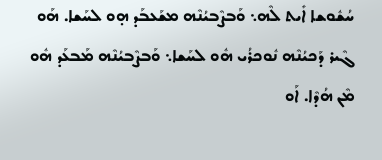ܚܳܫܽܘܫܐ ܐܺܝܬ ܠܶܗ܆ ܘܰܒܨܶܒܝܳܢܶܗ ܡܫܰܥܒܰܕ ܗ̣ܘ ܠܚܰܫܐ. ܗܰܘ ܓܶܝܪ ܕܰܟܝܳܢܶܗ ܢܽܘܟܪܳܝ ܗܽܘ ܠܚܰܫܐ܆ ܘܰܒܨܶܒܝܳܢܶܗ ܡܰܒܥܰܕ ܗܽܘ ܡܶܢ ܗܳܕܶܐ. ܐܰܘ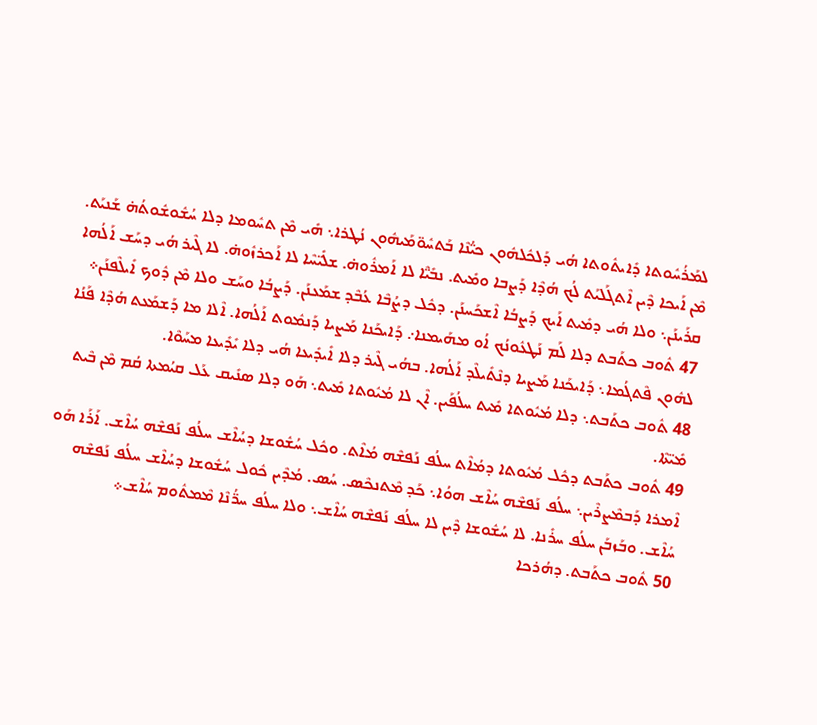ܠܡܰܪܳܚܽܘܬܐ ܕܺܐܝܬܽܘܬܐ ܗܳܝ ܕܰܠܟܽܠܗܽܘܢ ܟܝ̈ܳܢܶܐ ܒܰܬܚܽܘ̈ܡܰܝܗܽܘܢ ܢܳܛܪܐ܆ ܗܺܝ ܡܶܢ ܬܚܽܘܡܐ ܕܠܐ ܚܳܫܽܘܫܽܘܬܳܗ̇ ܫܰܢܝܰܬ. ܡܶܢ ܐܰܝܟܐ ܕܶܝܢ ܐܶܬܓܰܠܝܰܬ ܠܳܟ ܗܳܕܶܐ ܕܰܨܒܐ ܘܡܺܝܬ. ܢܒܺܝ̈ܶܐ ܠܐ ܐܰܡܪܽܘܗ̇. ܫܠܺܝ̈ܚܶܐ ܠܐ ܐܰܟܪܙܽܘܗ̇. ܠܐ ܓܶܝܪ ܗܳܝ ܕܚܰܫ ܐܰܠܳܗܐ ܩܪܰܝܢܰܢ܆ ܘܠܐ ܗܳܝ ܕܡܺܝܬ ܐܰܝܟ ܕܰܨܒܳܐ ܐܶܫܟܰܚܢܰܢ. ܕܟܽܠ ܕܨܳܒܶܐ ܥܳܒܶܕ ܫܡܰܥܢܰܢ. ܕܰܨܒܳܐ ܘܚܰܫ ܘܠܐ ܡܶܢ ܕܽܘܟ ܐܺܝܠܶܦܢܰܢ܀
47 ܬܽܘܒ ܟܬܰܒܬ ܕܠܐ ܠܰܡ ܢܰܛܥܽܘܢܳܟ ܐܳܘ ܡܗܰܝܡܢܐ܇ ܕܰܐܝܟܰܢܐ ܡܰܨܝܐ ܕܰܢܡܽܘܬ ܐܰܠܳܗܐ. ܐܶܠܐ ܡܐ ܕܰܫܡܰܥܬ ܗܳܕܶܐ ܦܰܢܳܐ ܠܗܽܘܢ ܦܶܬܓܳܡܐ܆ ܕܰܐܝܟܰܢܐ ܡܰܨܝܐ ܕܢܶܬܺܝܠܶܕ ܐܰܠܳܗܐ. ܒܗܳܝ ܓܶܝܪ ܕܠܐ ܐܺܝܕܺܝܥܐ ܗܳܝ ܕܠܐ ܝܺܕܺܝܥܐ ܡܚܰܘܶܐ.
48 ܬܽܘܒ ܟܬܰܒܬ܆ ܕܠܐ ܡܳܝܽܘܬܐ ܡܺܝܬ ܚܠܳܦܰܝܢ. ܐܶܢ ܠܐ ܡܳܝܽܘܬܐ ܡܺܝܬ܆ ܗܰܘ ܕܠܐ ܣܢܺܝܩ ܥܰܠ ܩܝܳܡܬܐ ܩܳܡ ܡܶܢ ܒܶܝܬ ܡܺܝ̈ܬܶܐ.
49 ܬܽܘܒ ܟܬܰܒܬ ܕܟܽܠ ܡܳܝܽܘܬܐ ܕܡܳܐܶܬ ܚܠܳܦ ܢܰܦܫܶܗ ܡܳܐܶܬ. ܘܟܽܠ ܚܳܫܽܘܫܐ ܕܚܳܐܶܫ ܚܠܳܦ ܢܰܦܫܶܗ ܚܳܐܶܫ. ܐܰܪܰܐ ܗܰܘ ܐܶܡܪܐ ܕܰܒܡܶܨܪܶܝܢ܆ ܚܠܳܦ ܢܰܦܫܶܗ ܚܳܐܶܫ ܗܘܳܐ܆ ܟܰܕ ܡܶܬܢܟܶܣ. ܚܳܣ. ܡܳܕܶܝܢ ܟܽܘܠ ܚܳܫܽܘܫܐ ܕܚܳܐܶܫ ܚܠܳܦ ܢܰܦܫܶܗ ܚܳܐܶܫ. ܘܒܰܙܒܰܢ ܚܠܳܦ ܚܪܺܢܐ. ܠܐ ܚܳܫܽܘܫܐ ܕܶܝܢ ܠܐ ܚܠܳܦ ܢܰܦܫܶܗ ܚܳܐܶܫ܆ ܘܠܐ ܚܠܳܦ ܚܪ̈ܳܢܶܐ ܡܶܡܬܽܘܡ ܚܳܐܶܫ܀
50 ܬܽܘܒ ܟܬܰܒܬ. ܕܗܳܪܟܐ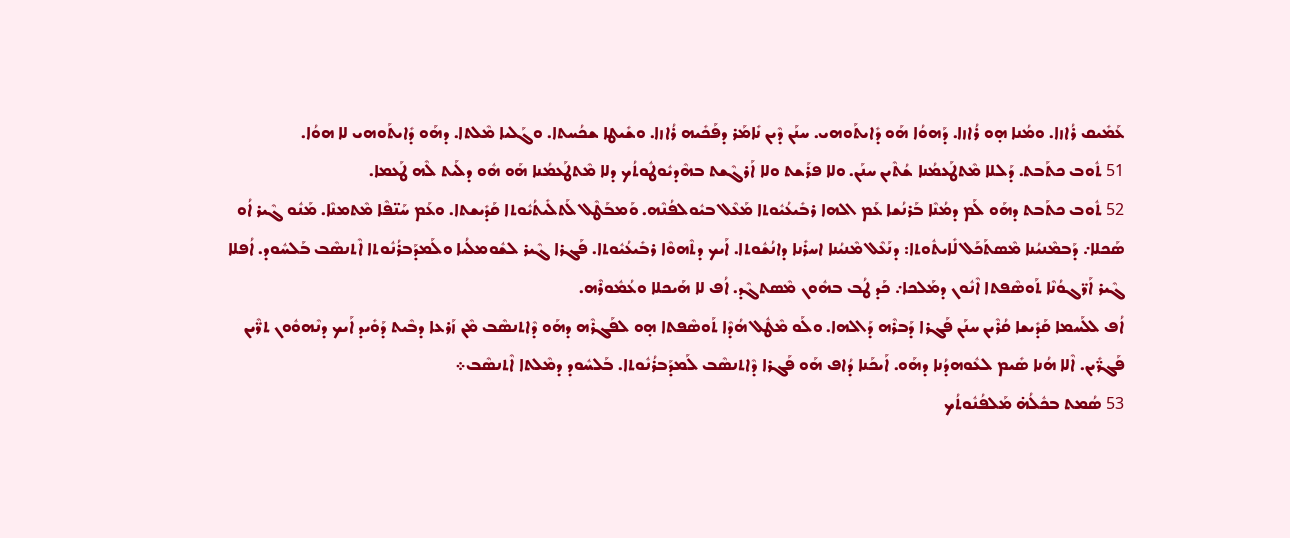ܥܰܡܺܝܩ ܪܳܐܙܐ. ܘܡܳܢܐ ܗ̣ܘ ܪܳܐܙܐ. ܕܰܗܘܳܐ ܗܰܘ ܕܺܐܝܬܰܘܗܝ. ܚܢܰܢ ܕܶܝܢ ܢܺܐܡܰܪ ܕܦܰܟܺܝܗ ܪܳܐܙܐ. ܘܫܺܝܛܐ ܫܟܳܚܬܐ. ܘܓܰܠܝܐ ܡܶܠܬܐ. ܕܗܰܘ ܕܺܐܝܬܰܘܗܝ ܠܐ ܗܘܳܐ.
51 ܬܽܘܒ ܟܬܰܒܬ. ܕܰܠܠܐ ܡܶܬܛܰܥܡܳܢܐ ܫܳܬܶܝܢ ܚܢܰܢ. ܘܠܐ ܦܪܰܫܬ ܘܠܐ ܐܰܪܓܶܫܬ ܒܗܶܕܝܽܘܛܽܘܬܳܟ ܕܠܐ ܡܶܬܛܰܥܡܳܢܐ ܗܰܘ ܗܽܘ ܕܠܰܝܬ ܠܶܗ ܛܰܥܡܐ.
52 ܬܽܘܒ ܟܬܰܒܬ ܕܗܰܘ ܠܰܡ ܕܡܳܢܶܐ ܒܰܪܢܳܫܐ ܥܰܡ ܐܠܗܐ ܪܒܺܝܥܳܝܽܘܬܐ ܡܰܥܶܠ ܒܝܽܘܠܦܳܢܶܗ. ܘܰܡܒܰܛܶܠ ܠܰܬܠܺܝܬܳܝܽܘܬܐ ܩܰܕܺܝܫܬܐ. ܘܥܰܡ ܚܰܢ̈ܦܶܐ ܡܶܬܡܢܶܐ. ܡܰܢܽܘ ܓܶܝܪ ܐܳܘ ܣܰܟܠܐ܇ ܕܰܒܡܶܢܝܳܢܐ ܡܶܣܬܰܟܰܠ ܠܺܐܝܬܽܘܬܐ: ܕܢܰܥܶܠ ܡܶܢܝܳܢܐ ܐܚܪܺܢܐ ܕܐܢܳܫܽܘܬܐ. ܐܰܝܟ ܕܬܶܗܘܶܐ ܪܒܺܝܥܳܝܽܘܬܐ. ܦܰܓܪܐ ܓܶܝܪ ܠܫܽܘܡܠܳܝܐ ܘܠܰܡܕܰܒܪܳܢܽܘܬܐ ܐܶܬܢܣܶܒ ܒܰܠܚܽܘܕ. ܐܳܦܠܐ ܓܶܝܪ ܐܰܪ̈ܓܘܳܢܶܐ ܬܰܘܣܶܦܬܐ ܐܶܢܽܘܢ ܕܡܰܠܟܐ܇ ܟܰܕ ܛܳܒ ܒܗܽܘܢ ܡܶܣܬܓܶܕ. ܐܳܦ ܠܐ ܗܰܝܟܠܐ ܘܥܳܡܽܘܪܶܗ.
ܐܳܦ ܠܠܰܚܡܐ ܩܰܕܺܝܫܐ ܩܳܪܶܝܢ ܚܢܰܢ ܦܰܓܪܐ ܕܰܒܪܶܗ ܕܰܐܠܗܐ. ܘܠܰܘ ܡܶܛܽܠ ܗܳܕܶܐ ܬܰܘܣܶܦܬܐ ܗ̣ܘ ܠܦܰܓܪܶܗ ܕܗܰܘ ܕܶܐܬܢܣܶܒ ܡܶܢ ܙܰܪܥܐ ܕܒܶܝܬ ܕܰܘܺܝܕ ܐܰܝܟ ܕܢܶܗܘܽܘܢ ܬܪ̈ܶܝܢ ܦܰܓܪ̈ܺܝܢ. ܐܶܠܐ ܗܳܢܐ ܣܺܝܡ ܠܥܽܘܗܕܳܢܐ ܕܗܰܘ. ܐܰܝܟܰܢܐ ܕܳܐܦ ܗܰܘ ܦܰܓܪܐ ܕܶܐܬܢܣܶܒ ܠܰܡܕܰܒܪܳܢܽܘܬܐ. ܒܰܠܚܽܘܕ ܕܡܶܠܬܐ ܐܶܬܢܣܶܒ܀
53 ܣܳܡܬ ܒܟܽܠܳܗ̇ ܡܰܠܦܳܢܽܘܬܳܟ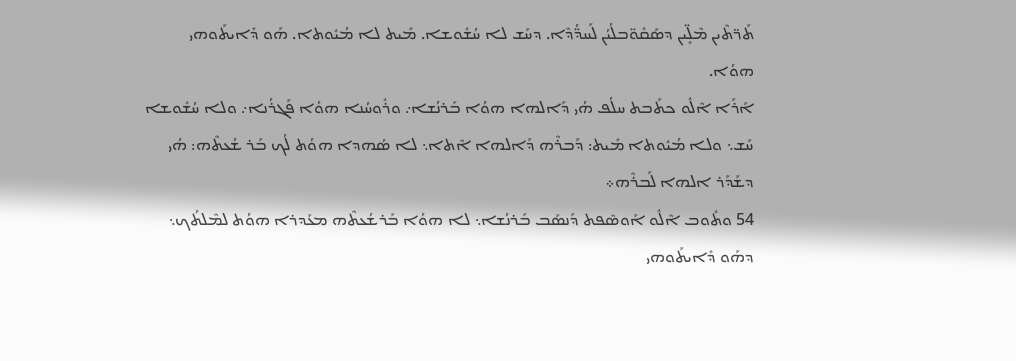ܬܰܪ̈ܬܶܝܢ ܡܶܠܻ̈ܝܢ ܕܣܰܩܽܘ̈ܒܠܳܝܳܢ ܠܰܚܕ̈ܳܕܶܐ. ܕܚܰܫ ܠܐ ܚܳܫܽܘܫܐ. ܡܺܝܬ ܠܐ ܡܳܝܽܘܬܐ. ܗܰܘ ܕܺܐܝܬܰܘܗܝ ܗܘܳܐ.
ܐܰܪܰܐ ܐܶܠܽܘ ܟܬܰܒܬ ܚܠܳܦ ܗܳܝ ܕܰܐܠܗܐ ܗܘܳܐ ܒܰܪܢܳܫܐ܇ ܘܪܽܘܚܳܢܐ ܗܘܳܐ ܦܰܓܪܳܢܐ܇ ܘܠܐ ܚܳܫܽܘܫܐ ܚܰܫ܆ ܘܠܐ ܡܳܝܽܘܬܐ ܡܺܝܬ: ܕܰܒܪܶܗ ܕܰܐܠܗܐ ܐܶܬܐ܆ ܠܐ ܣܳܗܕܐ ܗܘܳܬ ܠܳܟ ܒܰܪ ܫܳܥܬܶܗ: ܗܳܝ ܕܫܰܕܰܪ ܐܠܗܐ ܠܰܒܪܶܗ܀
54 ܘܬܽܘܒ ܐܶܠܽܘ ܐܰܘܣܶܦܬ ܕܰܢܣܰܒ ܒܰܪܢܳܫܐ܆ ܠܐ ܗܘܳܐ ܒܰܪܫܳܥܬܶܗ ܡܥܰܕܪܐ ܗܘܳܬ ܠܡܶܠܬܳܟ܆ ܕܗܰܘ ܕܺܐܝܬܰܘܗܝ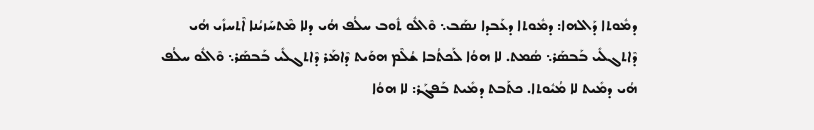ܕܡܽܘܬܐ ܕܰܐܠܗܐ: ܕܡܽܘܬܐ ܕܥܰܒܕܐ ܢܣܰܒ܆ ܘܶܐܠܽܘ ܬܽܘܒ ܚܠܳܦ ܗܳܝ ܕܠܐ ܡܶܬܚܰܙܝܳܢܐ ܐܶܬܚܙܺܝ ܗܳܝ ܕܶܐܬܓܠܺܝ ܒܰܒܣܰܪ܆ ܣܳܡܬ. ܠܐ ܗܘܳܐ ܠܰܟܬܳܒܐ ܫܳܠܶܡ ܗܘܰܝܬ ܕܶܐܡܰܪ ܕܶܐܬܓܠܺܝ ܒܰܒܣܰܪ܆ ܘܶܐܠܽܘ ܚܠܳܦ ܗܳܝ ܕܡܺܝܬ ܠܐ ܡܳܝܽܘܬܐ. ܟܬܰܒܬ ܕܡܺܝܬ ܒܰܦܓܰܪ: ܠܐ ܗܘܳܐ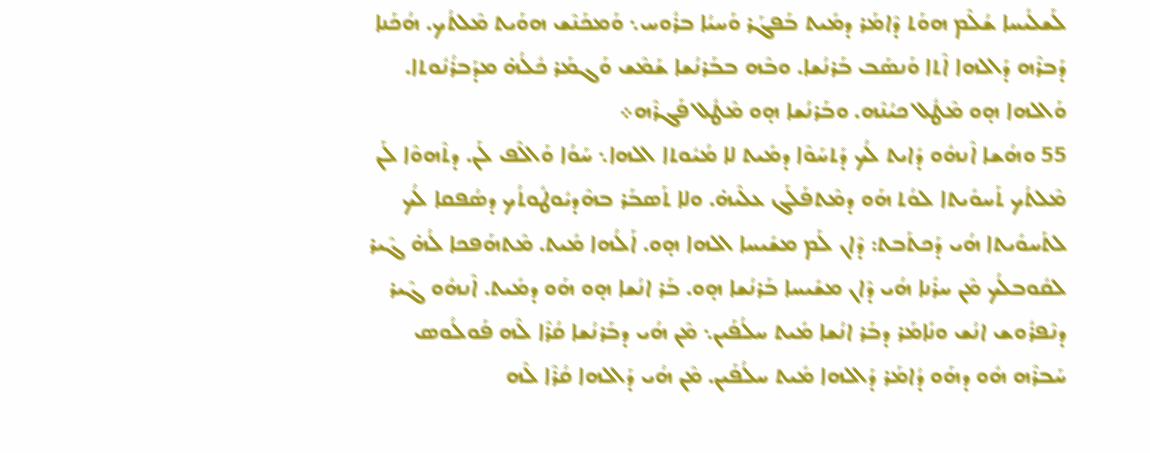ܠܰܫܠܺܝܚܐ ܫܳܠܶܡ ܗܘܰܬ ܕܶܐܡܰܪ ܕܡܺܝܬ ܒܰܦܓܰܪ ܘܰܚܝܳܐ ܒܪܽܘܚ܆ ܘܰܡܟܰܢܶܫ ܗܘܰܝܬ ܡܶܠܬܳܟ. ܗܳܟܰܢܐ ܕܰܒܪܶܗ ܕܰܐܠܗܐ ܐܶܬܐ ܘܰܢܣܰܒ ܒܰܪܢܳܫܐ. ܘܒܶܗ ܒܒܰܪܢܳܫܐ ܫܰܡܶܫ ܘܰܓܡܰܪ ܟܽܠܳܗ̇ ܡܕܰܒܪܳܢܽܘܬܐ. ܘܰܐܠܗܐ ܗ̣ܘ ܡܶܛܽܠ ܟܝܳܢܶܗ. ܘܒܰܪܢܳܫܐ ܗ̣ܘ ܡܶܛܽܠ ܦܰܓܪܶܗ܀
55 ܘܗܳܫܐ ܐܶܢܗܽܘ ܕܺܐܝܬ ܠܳܟ ܕܰܬܚܰܘܶܐ ܕܡܺܝܬ ܠܐ ܡܳܝܽܘܬܐ ܐܠܗܐ܆ ܚܰܘܳܐ ܘܰܐܠܶܦ ܠܰܢ. ܕܬܶܗܘܶܐ ܠܰܢ ܡܶܠܬܳܟ ܬܰܚܘܺܝܬܐ ܠܘܳܬ ܗܰܘ ܕܡܶܬܦܰܠܰܓ ܥܠܶܝܗ̇. ܘܠܐ ܬܰܣܒܰܪ ܒܗܶܕܝܽܘܛܽܘܬܳܟ ܕܣܳܦܩܐ ܠܳܟ ܠܬܰܚܘܺܝܬܐ ܗܳܝ ܕܰܟܬܰܒܬ: ܕܶܐܢ ܠܰܡ ܡܫܺܝܚܐ ܐܠܗܐ ܗ̣ܘ. ܐܰܠܳܗܐ ܡܺܝܬ. ܡܶܬܗܰܦܟܐ ܠܳܗ̇ ܓܶܝܪ ܠܩܽܘܒܠܳܟ ܡܶܢ ܚܪܺܢܐ ܗܳܝ ܕܶܐܢ ܡܫܺܝܚܐ ܒܰܪܢܳܫܐ ܗ̣ܘ. ܒܰܪ ܐܢܳܫܐ ܗ̣ܘ ܗܰܘ ܕܡܺܝܬ. ܐܶܢܗܽܘ ܓܶܝܪ ܕܢܶܦܪܽܘܫ ܐܢܳܫ ܘܢܺܐܡܰܪ ܕܒܰܪ ܐܢܳܫܐ ܡܺܝܬ ܚܠܳܦܰܝܢ܆ ܡܶܢ ܗܳܝ ܕܒܰܪܢܳܫܐ ܩܳܪܶܐ ܠܶܗ ܦܰܘܠܳܘܣ ܚܰܒܪܶܗ ܗܽܘ ܕܗܰܘ ܕܳܐܡܰܪ ܕܰܐܠܗܐ ܡܺܝܬ ܚܠܳܦܰܝܢ. ܡܶܢ ܗܳܝ ܕܰܐܠܗܐ ܩܳܪܶܐ ܠܶܗ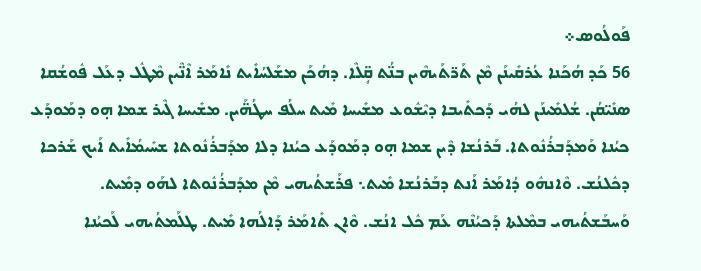ܦܰܘܠܳܘܣ܀
56 ܟܰܕ ܗܳܟܰܢܐ ܥܳܪܩܺܝܢܰܢ ܡܶܢ ܬܰܪ̈ܬܰܝܗܶܝܢ ܒܢ̈ܳܬ ܩܴ̈ܠܶܐ. ܕܗܳܟܰܢ ܡܫܰܠܚܳܐܺܝܬ ܢܺܐܡܰܪ ܐܶܢ̈ܶܝܢ ܡܶܛܽܠ ܕܥܰܠ ܦܽܘܫܳܩܐ ܣܢܺܝ̈ܩܳܢ. ܫܳܠܡܺܝܢܰܢ ܠܗܳܝ ܕܰܟܬܺܝܒܐ ܕܝܶܫܽܘܥ ܡܫܺܝܚܐ ܡܺܝܬ ܚܠܳܦ ܚܛܳܗ̈ܰܝܢ. ܡܫܺܝܚܐ ܓܶܝܪ ܫܡܐ ܗ̣ܘ ܕܡܰܘܕܰܥ ܟܝܳܢܐ ܘܰܡܕܰܒܪܳܢܽܘܬܐ. ܒܰܪܢܳܫܐ ܕܶܝܢ ܫܡܐ ܗ̣ܘ ܕܡܰܘܕܰܥ ܟܝܳܢܐ ܕܠܐ ܡܕܰܒܪܳܢܽܘܬܐ ܫܚܺܝܡܳܐܺܝܬ ܐܰܝܟ ܫܰܪܟܐ ܕܟܽܠܢܳܫ. ܘܶܐܢܗܽܘ ܕܳܐܡܰܪ ܐܰܢܬ ܕܒܰܪܢܳܫܐ ܡܺܝܬ܆ ܦܪܰܫܬܳܝܗܝ ܡܶܢ ܡܕܰܒܪܳܢܽܘܬܐ ܠܗܰܘ ܕܡܺܝܬ. ܘܰܚܒܰܫܬܳܝܗܝ ܒܡܶܠܬܐ ܕܰܟܝܳܢܶܗ ܥܰܡ ܟܽܠ ܐܢܳܫ. ܘܶܐܢ ܬܺܐܡܰܪ ܕܰܐܠܳܗܐ ܡܺܝܬ. ܛܠܰܡܬܳܝܗܝ ܠܰܟܝܳܢܐ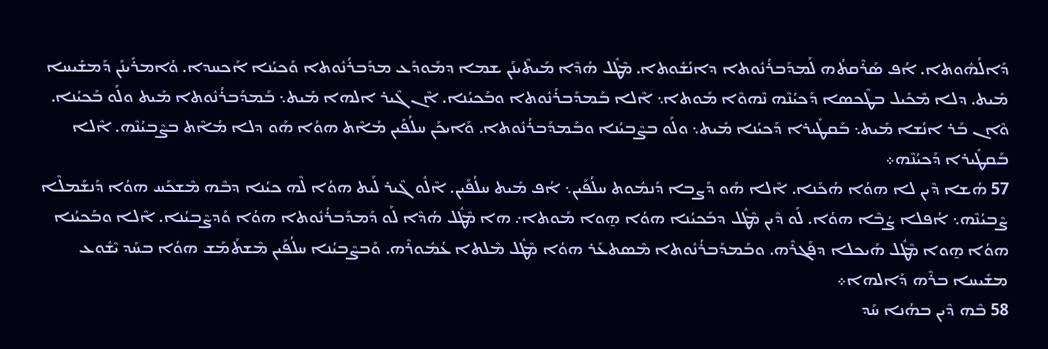ܕܰܐܠܳܗܽܘܬܐ. ܐܳܦ ܣܰܪܶܩܬܳܗ ܠܰܡܕܰܒܪܳܢܽܘܬܐ ܕܐܢܳܫܽܘܬܐ. ܡܶܛܽܠ ܗܳܕܶܐ ܡܰܝܬܶܝܢܰܢ ܫܡܐ ܕܡܰܘܕܰܥ ܡܕܰܒܪܳܢܽܘܬܐ ܘܰܟܝܳܢܐ ܐܰܟܚܕܐ. ܘܳܐܡܪܺܝܢܰܢ ܕܰܡܫܺܝܚܐ ܡܺܝܬ. ܕܠܐ ܡܶܟܺܝܠ ܒܛܶܟܣܐ ܕܰܟܝܳܢܶܗ ܢܶܗܘܶܐ ܡܰܘܬܐ܆ ܐܶܠܐ ܒܰܡܕܰܒܪܳܢܽܘܬܐ ܘܒܰܟܝܳܢܐ. ܐܶܢ ܓܶܝܪ ܐܠܗܐ ܡܺܝܬ܆ ܒܰܡܕܰܒܪܳܢܽܘܬܐ ܡܺܝܬ ܘܠܰܘ ܒܰܟܝܳܢܐ. ܘܶܐܢ ܒܰܪ ܐܢܳܫܐ ܡܺܝܬ܆ ܒܰܩܛܺܝܪܐ ܕܰܟܝܳܢܐ ܡܺܝܬ܆ ܘܠܰܘ ܒܨܶܒܝܳܢܐ ܘܒܰܡܕܰܒܪܳܢܽܘܬܐ. ܘܰܐܝܟܰܢ ܚܠܳܦܰܝܢ ܡܳܐܶܬ ܗܘܳܐ ܗܰܘ ܕܠܐ ܡܳܐܶܬ ܒܨܶܒܝܳܢܶܗ. ܐܶܠܐ ܒܰܩܛܺܝܪܐ ܕܰܟܝܳܢܶܗ܀
57 ܗܳܫܐ ܕܶܝܢ ܠܐ ܗܘܳܐ ܗܳܟܰܢܐ. ܐܶܠܐ ܗܰܘ ܕܰܨܒܐ ܕܰܢܡܽܘܬ ܚܠܳܦܰܝܢ܆ ܐܳܦ ܡܺܝܬ ܚܠܳܦܰܝܢ. ܐܶܠܽܘ ܓܶܝܪ ܠܰܝܬ ܗܘܳܐ ܠܶܗ ܟܝܳܢܐ ܕܒܶܗ ܡܶܫܟܰܚ ܗܘܳܐ ܕܰܢܫܰܡܠܶܐ ܨܶܒܝܳܢܶܗ܆ ܐܳܦܠܐ ܨܳܒܶܐ ܗܘܳܐ. ܠܰܘ ܕܶܝܢ ܡܶܛܽܠ ܕܒܰܟܝܳܢܐ ܗܘܳܐ ܗ̱ܘܐ ܡܰܘܬܐ܇ ܗܐ ܡܶܛܽܠ ܗܳܕܶܐ ܠܰܘ ܕܰܡܕܰܒܪܳܢܽܘܬܐ ܗܘܳܐ ܘܰܕܨܶܒܝܳܢܐ. ܐܶܠܐ ܘܒܰܟܝܳܢܐ ܗܘܳܐ ܗ̱ܘܐ ܡܶܛܽܠ ܗܰܝܟܠܐ ܕܦܰܓܪܶܗ. ܘܒܰܡܕܰܒܪܳܢܽܘܬܐ ܡܶܣܬܥܰܪ ܗܘܳܐ ܡܶܛܽܠ ܡܶܠܬܐ ܥܳܡܽܘܪܶܗ. ܘܰܒܨܶܒܝܳܢܐ ܚܠܳܦܰܝܢ ܡܶܫܬܰܡܰܫ ܗܘܳܐ ܒܚܰܕ ܝܶܫܽܘܥ ܡܫܺܝܚܐ ܒܪܶܗ ܕܰܐܠܗܐ܀
58 ܒܶܗ ܕܶܝܢ ܒܗܳܢܐ ܚܰܕ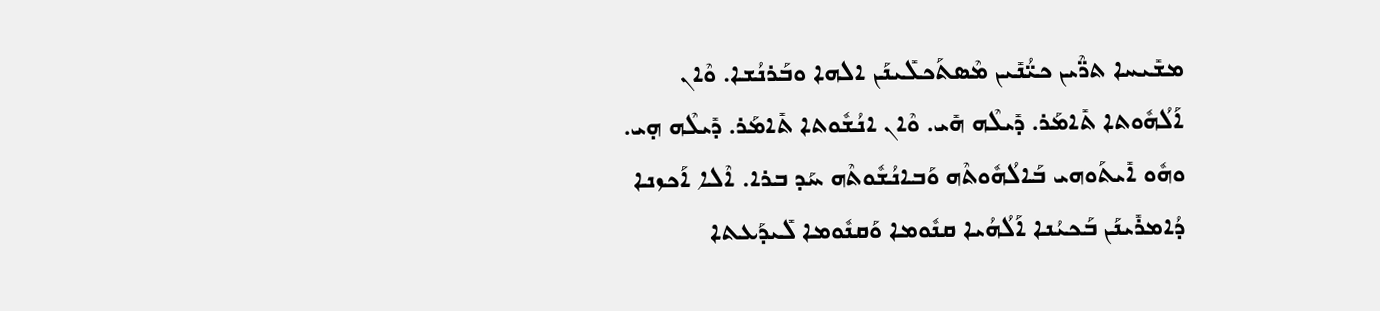ܡܫܺܝܚܐ ܬܪ̈ܶܝܢ ܟܝ̈ܳܢܺܝܢ ܡܶܣܬܰܟܠܺܝܢܰܢ ܐܠܗܐ ܘܒܰܪܢܳܫܐ. ܘܶܐܢ ܐܰܠܳܗܽܘܬܐ ܬܺܐܡܰܪ. ܕܺܝܠܶܗ ܗܺܝ. ܘܶܐܢ ܐܢܳܫܽܘܬܐ ܬܺܐܡܰܪ. ܕܺܝܠܶܗ ܗ̣ܝ. ܘܗܽܘ ܐܺܝܬܰܘܗܝ ܒܰܐܠܳܗܽܘܬܶܗ ܘܰܒܐܢܳܫܽܘܬܶܗ ܚܰܕ ܒܪܐ. ܐܶܠܐ ܐܰܟܙܢܐ ܕܳܐܡܪܺܝܢܰܢ ܒܰܟܝܳܢܐ ܐܰܠܳܗܳܝܐ ܩܢܽܘܡܐ ܘܰܩܢܽܘܡܐ ܠܺܝܕܰܥܬܐ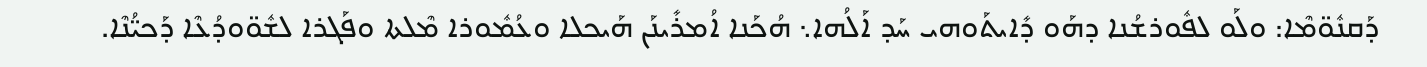ܕܰܩܢܽܘ̈ܡܶܐ: ܘܠܰܘ ܠܦܽܘܪܫܳܢܐ ܕܗܰܘ ܕܺܐܝܬܰܘܗܝ ܚܰܕ ܐܰܠܳܗܐ܆ ܗܳܟܰܢܐ ܐܳܡܪܺܝܢܰܢ ܗܰܝܟܠܐ ܘܥܳܡܽܘܪܐ ܡܶܠܬܐ ܘܦܰܓܪܐ ܠܫܽܘ̈ܘܕܳܥܶܐ ܕܰܟܝ̈ܳܢܶܐ.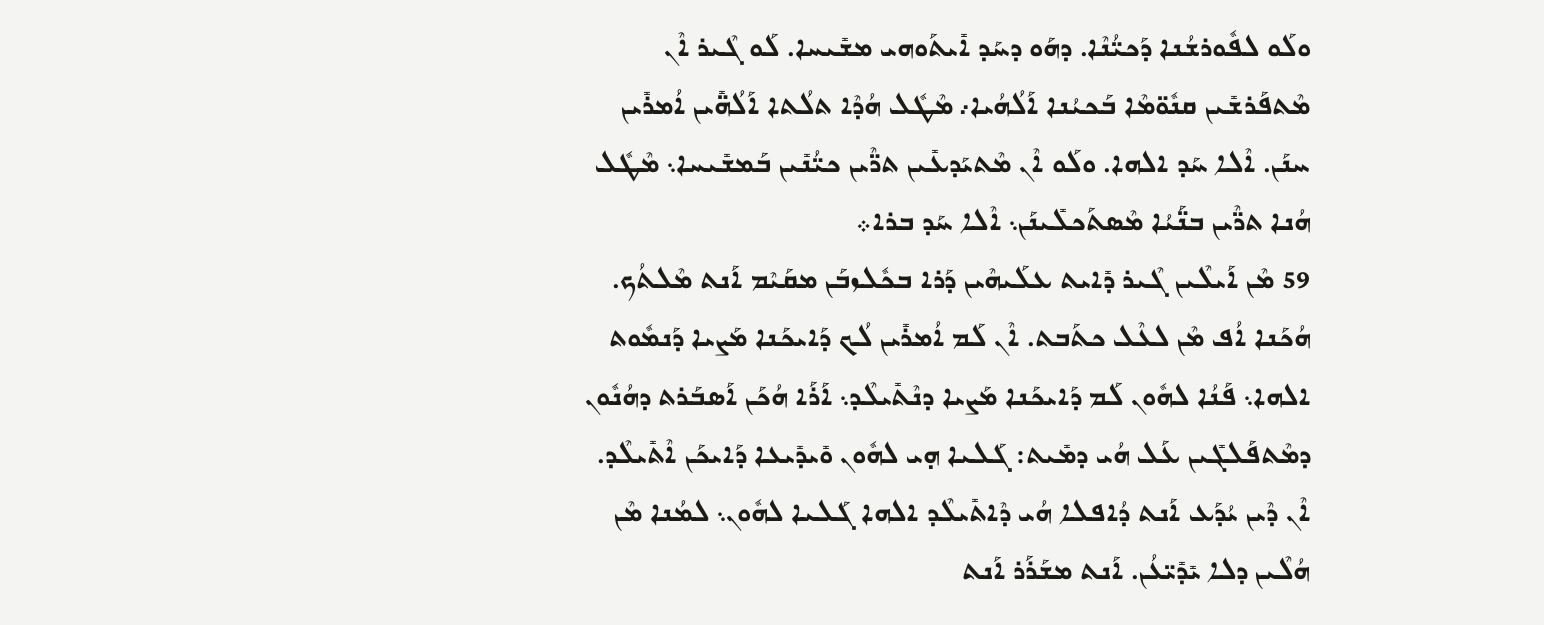ܘܠܰܘ ܠܦܽܘܪܫܳܢܐ ܕܰܟܝ̈ܳܢܶܐ. ܕܗܰܘ ܕܚܰܕ ܐܺܝܬܰܘܗܝ ܡܫܺܝܚܐ. ܠܰܘ ܓܶܝܪ ܐܶܢ ܡܶܬܦܰܪܫܺܝܢ ܩܢܽܘ̈ܡܶܐ ܒܰܟܝܳܢܐ ܐܰܠܳܗܳܝܐ܇ ܡܶܛܽܠ ܗܳܕܶܐ ܬܠܳܬܐ ܐܰܠܳܗ̈ܺܝܢ ܐܳܡܪܺܝܢ ܚܢܰܢ. ܐܶܠܐ ܚܰܕ ܐܠܗܐ. ܘܠܰܘ ܐܶܢ ܡܶܬܝܰܕܥܺܝܢ ܬܪ̈ܶܝܢ ܟܝ̈ܳܢܺܝܢ ܒܰܡܫܺܝܚܐ܆ ܡܶܛܽܠ ܗܳܢܐ ܬܪ̈ܶܝܢ ܒܢ̈ܰܝܳܐ ܡܶܣܬܰܟܠܺܝܢܰܢ܆ ܐܶܠܐ ܚܰܕ ܒܪܐ܀
59 ܡܶܢ ܐܰܝܠܶܝܢ ܓܶܝܪ ܕܺܐܝܬ ܥܠܰܝܗܶܝܢ ܕܰܪܐ ܒܟܽܠܙܒܰܢ ܡܩܰܝܶܡ ܐܰܢܬ ܡܶܠܬܳܟ. ܗܳܟܰܢܐ ܐܳܦ ܡܶܢ ܠܥܶܠ ܟܬܰܒܬ. ܐܶܢ ܠܰܡ ܐܳܡܪܺܝܢ ܠܳܟ ܕܰܐܝܟܰܢܐ ܡܰܨܝܐ ܕܰܢܡܽܘܬ ܐܠܗܐ܆ ܦܰܢܳܐ ܠܗܽܘܢ ܠܰܡ ܕܰܐܝܟܰܢܐ ܡܰܨܝܐ ܕܢܶܬܺܝܠܶܕ܆ ܐܰܪܰܐ ܗܳܟܰܢ ܐܰܣܒܰܪܬ ܕܗܳܢܽܘܢ ܕܡܶܬܦܰܠܓܺܝܢ ܥܰܠ ܗܳܝ ܕܡܺܝܬ: ܓܰܠܝܐ ܗ̣ܝ ܠܗܽܘܢ ܘܺܝܕܺܝܥܐ ܕܰܐܝܟܰܢ ܐܶܬܺܝܠܶܕ. ܐܶܢ ܕܶܝܢ ܝܳܕܰܥ ܐܰܢܬ ܕܳܐܦܠܐ ܗܳܝ ܕܶܐܬܺܝܠܶܕ ܐܠܗܐ ܓܰܠܝܐ ܠܗܽܘܢ܆ ܠܡܳܢܐ ܡܶܢ ܗܳܠܶܝܢ ܕܠܐ ܝܺܕܺܝ̈ܥܳܢ. ܐܰܢܬ ܡܫܰܪܰܪ ܐܰܢܬ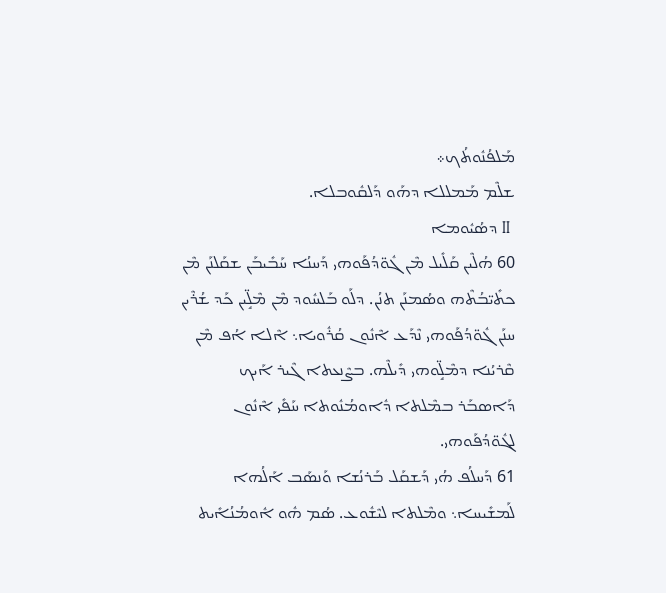ܡܰܠܦܳܢܽܘܬܳܟ܀
ܫܠܶܡ ܡܰܡܠܠܐ ܕܗܰܘ ܕܰܠܩܽܘܒܠܐ.
 II ܕܣܳܝܽܘܡܐ
60 ܗܳܠܶܝܢ ܩܰܠܺܝܠ ܡܶܢ ܓܽܘ̈ܕܳܦܰܘܗܝ ܕܰܚܢܳܐ ܚܰܒܺܝܒܰܢ ܫܩܰܠܢܰܢ ܡܶܢ ܟܬܺܝ̈ܒܳܬܶܗ ܘܣܳܡܢܰܢ ܬܢܳܢ. ܕܠܰܘ ܒܰܠܚܽܘܕ ܡܶܢ ܡܶܠܱ̈ܝܢ ܟܰܕ ܫܳܪܶܝܢ ܚܢܰܢ ܓܽܘ̈ܕܳܦܰܘܗܝ ܢܶܕܰܥ ܐܶܢܽܘܢ ܩܳܪܽܘܝܐ܆ ܐܶܠܐ ܐܳܦ ܡܶܢ ܩܶܪܝܳܢܐ ܕܡܶܠܱ̈ܘܗܝ ܕܺܝܠܶܗ. ܒܨܶܢܥܬܐ ܓܶܝܪ ܐܰܝܟ ܕܰܐܣܒܰܪ ܒܡܶܠܬܐ ܕܽܐܘܡܳܢܽܘܬܐ ܚܰܦܺܝ ܐܶܢܽܘܢ ܠܓܽܘ̈ܕܳܦܰܘܗܝ.
61 ܕܰܚܠܳܦ ܗܳܝ ܕܰܫܩܰܠ ܒܰܪܢܳܫܐ ܘܰܢܣܰܒ ܐܰܠܳܗܐ ܠܰܡܫܺܝܚܐ܆ ܘܡܶܠܬܐ ܠܝܶܫܽܘܥ. ܣܳܡ ܗܽܘ ܐܽܘܡܳܢܳܐܺܝܬ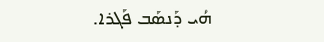ܗܳܝ ܕܰܢܣܰܒ ܦܰܓܪܐ.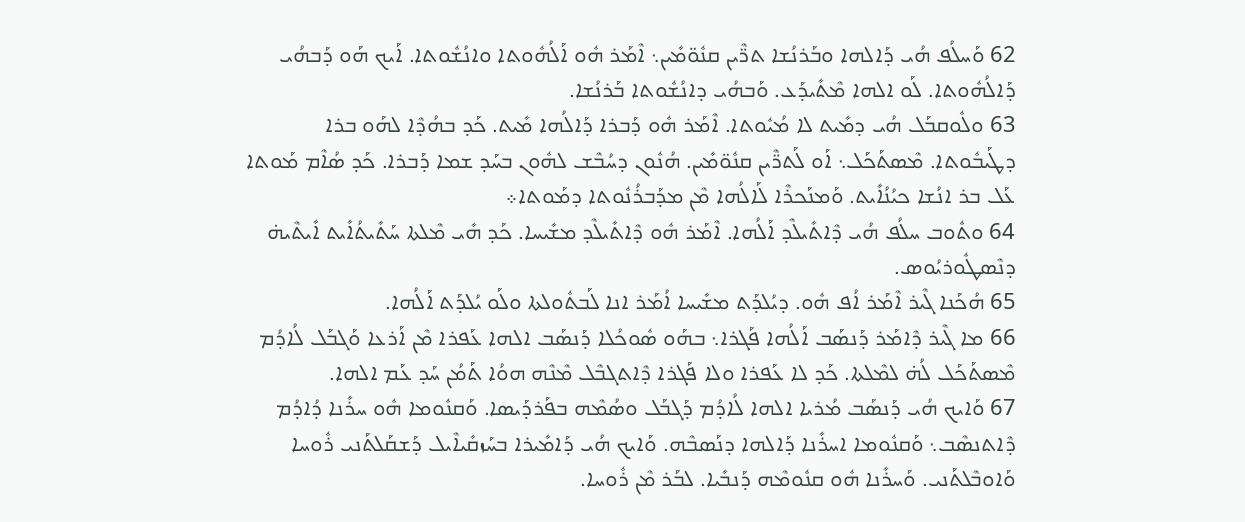62 ܘܰܚܠܳܦ ܗܳܝ ܕܰܐܠܗܐ ܘܒܰܪܢܳܫܐ ܬܪ̈ܶܝܢ ܩܢܽܘ̈ܡܺܝܢ܆ ܐܶܡܰܪ ܗܽܘ ܐܰܠܳܗܽܘܬܐ ܘܐܢܳܫܽܘܬܐ. ܐܰܝܟ ܗܰܘ ܕܰܒܗܳܝ ܕܰܐܠܳܗܽܘܬܐ. ܠܰܘ ܐܠܗܐ ܡܶܬܺܝܕܰܥ. ܘܰܒܗܳܝ ܕܐܢܳܫܽܘܬܐ ܒܰܪܢܳܫܐ.
63 ܘܠܽܘܩܒܰܠ ܗܳܝ ܕܡܺܝܬ ܠܐ ܡܳܝܽܘܬܐ. ܐܶܡܰܪ ܗܽܘ ܕܰܒܪܐ ܕܰܐܠܳܗܐ ܡܺܝܬ. ܟܰܕ ܒܗܳܕܶܐ ܠܗܰܘ ܒܪܐ ܕܛܰܝܒܽܘܬܐ. ܡܶܣܬܰܟܰܠ܆ ܐܰܘ ܠܰܬܪ̈ܶܝܢ ܩܢܽܘ̈ܡܺܝܢ. ܗܳܢܽܘܢ ܕܚܳܒܶܫ ܠܗܽܘܢ ܒܚܰܕ ܫܡܐ ܕܰܒܪܐ. ܟܰܕ ܣܳܐܶܡ ܡܰܘܬܐ ܥܰܠ ܒܪ ܐܢܳܫܐ ܟܝܳܢܳܐܺܝܬ. ܘܰܡܢܰܟܪܶܐ ܠܰܐܠܳܗܐ ܡܶܢ ܡܕܰܒܪܳܢܽܘܬܐ ܕܡܰܘܬܐ܀
64 ܘܬܽܘܒ ܚܠܳܦ ܗܳܝ ܕܶܐܬܺܝܠܶܕ ܐܰܠܳܗܐ. ܐܶܡܰܪ ܗܽܘ ܕܶܐܬܺܝܠܶܕ ܡܫܺܝܚܐ. ܟܰܕ ܗܺܝ ܡܶܠܬܐ ܚܰܬܺܝܬܳܐܺܝܬ ܐܺܝܬܶܝܗ̇ ܕܢܶܣܛܽܘܪܝܳܘܣ.
65 ܗܳܟܰܢܐ ܓܶܝܪ ܐܶܡܰܪ ܐܳܦ ܗܽܘ. ܕܝܳܠܕܰܬ ܡܫܺܝܚܐ ܐܳܡܰܪ ܐܢܐ ܠܰܒܬܽܘܠܬܐ ܘܠܰܘ ܝܳܠܕܰܬ ܐܰܠܳܗܐ.
66 ܡܐ ܓܶܝܪ ܕܶܐܡܰܪ ܕܰܢܣܰܒ ܐܰܠܳܗܐ ܦܰܓܪܐ܆ ܒܗܰܘ ܣܽܘܟܳܠܐ ܕܰܢܣܰܒ ܐܠܗܐ ܥܰܦܪܐ ܡܶܢ ܐܰܪܥܐ ܘܰܓܒܰܠ ܠܳܐܕܳܡ ܡܶܣܬܰܟܰܠ ܠܳܗ̇ ܠܡܶܠܬܐ. ܟܰܕ ܠܐ ܥܰܦܪܐ ܘܠܐ ܦܰܓܪܐ ܕܶܐܬܓܒܶܠ ܡܶܢܶܗ ܗܘܳܐ ܬܰܡܳܢ ܚܰܕ ܥܰܡ ܐܠܗܐ.
67 ܘܰܐܝܟ ܗܳܝ ܕܰܢܣܰܒ ܡܳܪܝܐ ܐܠܗܐ ܠܳܐܕܳܡ ܕܰܓܒܰܠ ܘܣܳܡܶܗ ܒܦܰܪܕܰܝܣܐ. ܘܰܩܢܽܘܡܐ ܗܽܘ ܚܪܺܢܐ ܕܳܐܕܳܡ ܕܶܐܬܢܣܶܒ܆ ܘܰܩܢܽܘܡܐ ܐܚܪܺܢܐ ܕܰܐܠܗܐ ܕܢܰܣܒܶܗ. ܘܰܐܝܟ ܗܳܝ ܕܰܐܡܺܝܪܐ ܒܚܰܙܩܺܝܐܶܝܠ ܕܰܫܩܰܠܬܰܢܝ ܪܽܘܚܐ ܘܰܐܘܒܶܠܬܰܢܝ. ܘܰܚܪܺܢܐ ܗܽܘ ܩܢܽܘܡܶܗ ܕܰܢܒܺܝܐ. ܠܒܰܪ ܡܶܢ ܪܽܘܚܐ.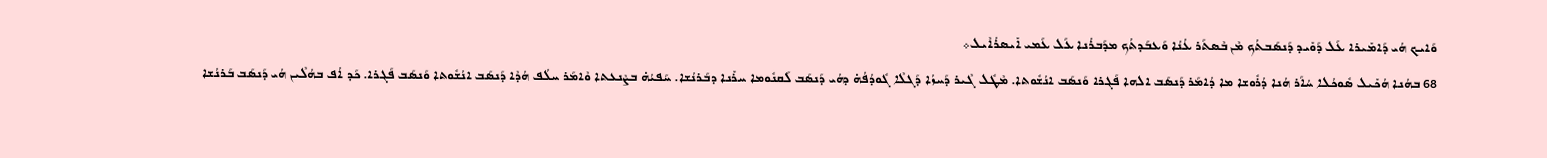ܘܰܐܝܟ ܗܳܝ ܕܰܐܡܺܝܪܐ ܥܰܠ ܕܰܘܺܝܕ ܕܰܢܣܰܒܬܳܟ ܡܶܢ ܒܶܣܬܰܪ ܥܳܢܳܐ ܘܰܥܒܰܕܬܳܟ ܡܕܰܒܪܳܢܐ ܥܰܠ ܥܰܡܝ ܐܺܝܣܪܳܐܶܝܠ܀
68 ܒܗܳܢܐ ܗܳܟܺܝܠ ܣܽܘܟܳܠܐ ܚܳܐܰܪ ܗܳܢܐ ܕܳܪܽܘܫܐ ܡܐ ܕܳܐܡܰܪ ܕܰܢܣܰܒ ܐܠܗܐ ܦܰܓܪܐ ܘܰܢܣܰܒ ܐܢܳܫܽܘܬܐ. ܡܶܛܽܠ ܓܶܝܪ ܕܰܚܙܳܐ ܕܰܓܠܶܐ ܓܽܘܕܳܦܳܗ̇ ܕܗܳܝ ܕܰܢܣܰܒ ܠܰܩܢܽܘܡܐ ܚܪܺܢܐ ܕܒܰܪܢܳܫܐ. ܚܰܦܝܳܗ̇ ܒܨܶܢܥܬܐ ܘܶܐܡܰܪ ܚܠܳܦ ܗܳܕܶܐ ܕܰܢܣܰܒ ܐܢܳܫܽܘܬܐ ܘܰܢܣܰܒ ܦܰܓܪܐ. ܟܰܕ ܐܳܦ ܒܗܳܠܶܝܢ ܗܳܝ ܕܰܢܣܰܒ ܒܰܪܢܳܫܐ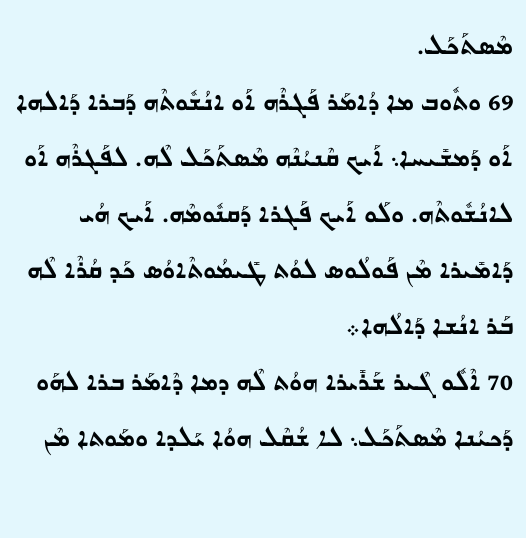ܡܶܣܬܰܟܰܠ.
69 ܘܬܽܘܒ ܡܐ ܕܳܐܡܰܪ ܦܰܓܪܶܗ ܐܰܘ ܐܢܳܫܽܘܬܶܗ ܕܰܒܪܐ ܕܰܐܠܗܐ ܐܰܘ ܕܰܡܫܺܝܚܐ܆ ܐܰܝܟ ܩܶܢܝܳܢܶܗ ܡܶܣܬܰܟܰܠ ܠܶܗ. ܠܦܰܓܪܶܗ ܐܰܘ ܠܐܢܳܫܽܘܬܶܗ. ܘܠܰܘ ܐܰܝܟ ܦܰܓܪܐ ܕܰܩܢܽܘܡܶܗ. ܐܰܝܟ ܗܳܝ ܕܰܐܡܺܝܪܐ ܡܶܢ ܦܰܘܠܳܘܣ ܠܘܳܬ ܛܺܝܡܳܘܬܶܐܘܳܣ ܟܰܕ ܩܳܪܶܐ ܠܶܗ ܒܰܪ ܐܢܳܫܐ ܕܰܐܠܳܗܐ܀
70 ܐܶܠܽܘ ܓܶܝܪ ܫܰܪܺܝܪܐ ܗܘܳܬ ܠܶܗ ܕܡܐ ܕܶܐܡܰܪ ܒܪܐ ܠܗܰܘ ܕܰܟܝܳܢܐ ܡܶܣܬܰܟܰܠ܆ ܠܐ ܫܳܩܶܠ ܗܘܳܐ ܝܰܠܕܐ ܘܡܰܘܬܐ ܡܶܢ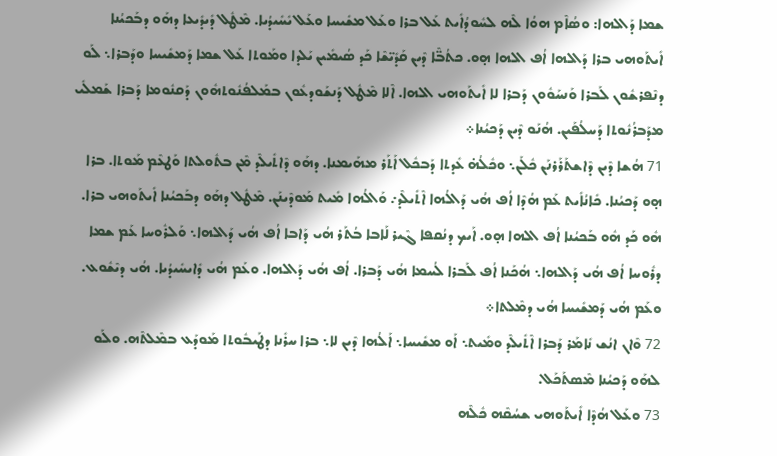ܫܡܐ ܕܰܐܠܗܐ: ܘܣܳܐܶܡ ܗܘܳܐ ܠܶܗ ܠܚܽܘܕܳܐܺܝܬ ܥܰܠ ܒܪܐ ܘܥܰܠ ܡܫܺܝܚܐ ܘܥܰܠ ܝܺܚܺܝܕܳܝܐ. ܡܶܛܽܠ ܕܺܝܕܺܝܥܐ ܕܗܰܘ ܕܒܰܟܝܳܢܐ ܐܺܝܬܰܘܗܝ ܒܪܐ ܕܰܐܠܗܐ ܐܳܦ ܐܠܗܐ ܗ̣ܘ. ܟܬܳܒ̈ܶܐ ܕܶܝܢ ܩܰܕܺܝ̈ܫܶܐ ܟܰܕ ܣܳܝܡܺܝܢ ܝܰܠܕܐ ܘܡܰܘܬܐ ܥܰܠ ܫܡܐ ܕܰܡܫܺܝܚܐ ܘܕܰܒܪܐ܆ ܠܰܘ ܕܢܶܦܪܫܽܘܢ ܠܰܒܪܐ ܘܰܢܚܰܘܽܘܢ ܕܰܒܪܐ ܠܐ ܐܺܝܬܰܘܗܝ ܐܠܗܐ. ܐܶܠܐ ܡܶܛܽܠ ܕܰܢܫܰܘܕܥܽܘܢ ܒܡܰܠܦܳܢܽܘܬܗܽܘܢ ܕܰܩܢܽܘܡܐ ܕܰܒܪܐ ܫܰܡܠܺܝ ܡܕܰܒܪܳܢܽܘܬܐ ܕܰܚܠܳܦܰܝܢ. ܗܳܢܰܘ ܕܶܝܢ ܕܰܟܝܳܢܐ܀
71 ܗܳܫܐ ܕܶܝܢ ܕܶܐܫܬܰܪܰܪܢܰܢ ܟܽܠܰܢ܆ ܘܟܽܠܳܗ̇ ܥܺܕܬܐ ܕܰܒܟܽܠ ܐܰܬܰܪ ܡܗܰܝܡܢܐ. ܕܗܰܘ ܕܶܐܬܺܝܠܶܕ ܡܶܢ ܒܬܽܘܠܬܐ ܘܰܛܥܶܡ ܡܰܘܬܐ. ܒܪܐ ܗ̣ܘ ܕܰܟܝܳܢܐ. ܟܺܐܢܳܐܺܝܬ ܥܰܡ ܗܳܕܶܐ ܐܳܦ ܗܳܝ ܕܰܐܠܳܗܐ ܐܶܬܺܝܠܶܕ܇ ܘܰܐܠܳܗܐ ܡܺܝܬ ܡܰܘܕܶܝܢܰܢ. ܡܶܛܽܠ ܕܗܰܘ ܕܒܰܟܝܳܢܐ ܐܺܝܬܰܘܗܝ ܒܪܐ. ܗܽܘ ܟܰܕ ܗܽܘ ܒܰܟܝܳܢܐ ܐܳܦ ܐܠܗܐ ܗ̣ܘ. ܐܰܝܟ ܕܢܳܩܦܐ ܓܶܝܪ ܠܰܐܒܐ ܒܳܬܰܪ ܗܳܝ ܕܰܐܒܐ ܐܳܦ ܗܳܝ ܕܰܐܠܗܐ܆ ܘܰܠܪܽܘܚܐ ܥܰܡ ܫܡܐ ܕܪܽܘܚܐ ܐܳܦ ܗܳܝ ܕܰܐܠܗܐ܆ ܗܳܟܰܢܐ ܐܳܦ ܠܰܒܪܐ ܠܳܚܡܐ ܗܳܝ ܕܰܒܪܐ. ܐܳܦ ܗܳܝ ܕܰܐܠܗܐ. ܘܥܰܡ ܗܳܝ ܕܺܐܝܚܺܝܕܳܝܐ. ܗܳܝ ܕܝܶܫܽܘܥ. ܘܥܰܡ ܗܳܝ ܕܰܡܫܺܝܚܐ ܗܳܝ ܕܡܶܠܬܐ܀
72 ܘܶܐܢ ܐܢܳܫ ܢܺܐܡܰܪ ܕܰܒܪܐ ܐܶܬܺܝܠܶܕ ܘܡܺܝܬ܆ ܐܰܘ ܡܫܺܝܚܐ܆ ܐܰܠܳܗܐ ܕܶܝܢ ܠܐ܆ ܒܪܐ ܚܪܺܢܐ ܕܛܰܝܒܽܘܬܐ ܡܰܘܕܰܥ ܒܡܶܠܬܶܗ. ܘܠܰܘ ܠܗܰܘ ܕܰܟܝܳܢܐ ܡܶܣܬܰܟܰܠ.
73 ܘܥܰܠ ܗܳܕܶܐ ܐܺܝܬܰܘܗܝ ܫܚܳܩܶܗ ܟܽܠܶܗ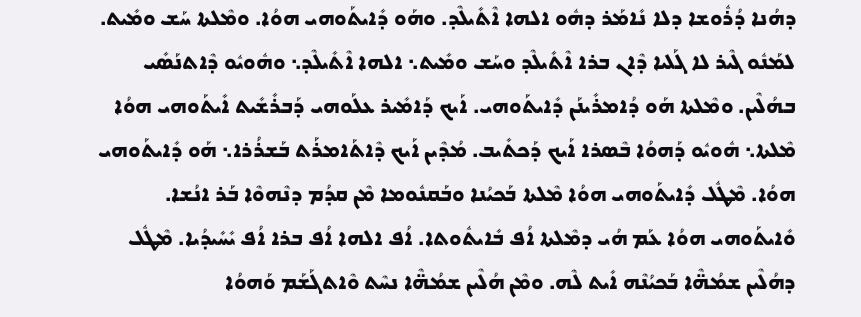ܕܗܳܢܐ ܕܳܪܽܘܫܐ ܕܠܐ ܢܺܐܡܰܪ ܕܗܽܘ ܐܠܗܐ ܐܶܬܺܝܠܶܕ. ܘܗܰܘ ܕܺܐܝܬܰܘܗܝ ܗܘܳܐ. ܘܡܶܠܬܐ ܚܰܫ ܘܡܺܝܬ. ܠܡܰܢܽܘ ܓܶܝܪ ܠܐ ܓܰܠܝܐ ܕܶܐܢ ܒܪܐ ܐܶܬܺܝܠܶܕ ܘܚܰܫ ܘܡܺܝܬ܆ ܐܠܗܐ ܐܶܬܺܝܠܶܕ܆ ܘܗܽܘܝܽܘ ܕܶܐܬܢܰܣܺܝ ܒܗܳܠܶܝܢ. ܘܡܶܠܬܐ ܗܰܘ ܕܳܐܡܪܺܝܢܰܢ ܕܺܐܝܬܰܘܗܝ. ܐܰܝܟ ܕܰܐܡܺܝܪ ܥܠܰܘܗܝ ܕܰܒܪܺܫܺܝܬ ܐܺܝܬܰܘܗܝ ܗܘܳܐ ܡܶܠܬܐ܆ ܗܽܘܝܽܘ ܕܰܗܘܳܐ ܒܶܣܪܐ ܐܰܝܟ ܕܰܟܬܺܝܒ. ܡܳܕܶܝܢ ܐܰܝܟ ܕܶܐܬܰܐܡܪܰܬ ܒܰܫܪܳܪܐ܆ ܗܰܘ ܕܺܐܝܬܰܘܗܝ ܗܘܳܐ. ܡܶܛܽܠ ܕܺܐܝܬܰܘܗܝ ܗܘܳܐ ܡܶܠܬܐ ܒܰܟܝܳܢܐ ܘܒܰܩܢܽܘܡܐ ܡܶܢ ܩܕܳܡ ܕܢܶܗܘܶܐ ܒܰܪ ܐܢܳܫܐ. ܘܺܐܝܬܰܘܗܝ ܗܘܳܐ ܥܰܡ ܗܳܝ ܕܡܶܠܬܐ ܐܳܦ ܒܺܐܝܬܽܘܬܐ. ܐܳܦ ܐܠܗܐ ܐܳܦ ܒܪܐ ܐܳܦ ܝܺܚܺܝܕܳܝܐ. ܡܶܛܽܠ ܕܗܳܠܶܝܢ ܫܡܳܗ̈ܶܐ ܒܰܟܝܳܢܶܗ ܐܺܝܬ ܠܶܗ. ܘܡܶܢ ܗܳܠܶܝܢ ܫܡܳܗ̈ܶܐ ܢܚܶܬ ܘܶܐܬܓܰܫܰܡ ܘܰܗܘܳܐ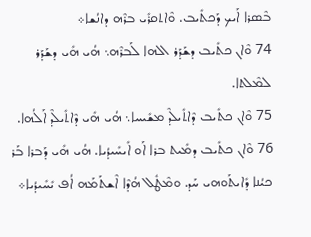ܒܶܣܪܐ ܐܰܝܟ ܕܰܟܬܺܝܒ. ܘܶܐܬܩܪܺܝ ܒܪܶܗ ܕܐܢܳܫܐ܀
74 ܘܶܐܢ ܟܬܺܝܒ ܕܫܰܕܰܪ ܐܠܗܐ ܠܰܒܪܶܗ܆ ܗܳܝ ܗܺܝ ܕܫܰܕܰܪ ܠܡܶܠܬܐ.
75 ܘܶܐܢ ܟܬܺܝܒ ܕܶܐܬܺܝܠܶܕ ܡܫܺܝܚܐ܆ ܗܳܝ ܗܺܝ ܕܶܐܬܺܝܠܶܕ ܐܰܠܳܗܐ.
76 ܘܶܐܢ ܟܬܺܝܒ ܕܡܺܝܬ ܒܪܐ ܐܰܘ ܐܺܝܚܺܝܕܳܝܐ. ܗܳܝ ܗܺܝ ܕܰܒܪܐ ܒܰܪ ܟܝܳܢܐ ܕܺܐܝܬܰܘܗܝ ܚܰܕ. ܘܡܶܛܽܠ ܗܳܕܶܐ ܐܶܫܬܰܡܰܗ ܐܳܦ ܝܺܚܺܝܕܳܝܐ܀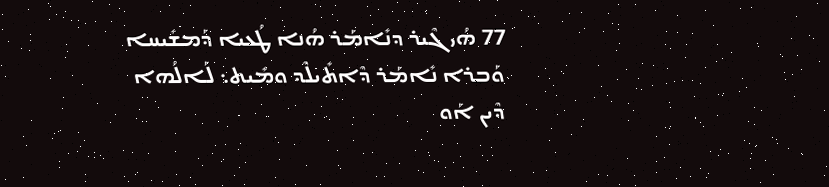77 ܗܳܝ ܓܶܝܪ ܕܢܺܐܡܰܪ ܗܳܢܐ ܛܳܥܝܐ ܕܰܡܫܺܝܚܐ ܘܰܒܪܐ ܢܺܐܡܰܪ ܕܶܐܬܺܝܠܶܕ ܘܡܺܝܬ܆ ܠܰܐܠܳܗܐ ܕܶܝܢ ܐܰܘ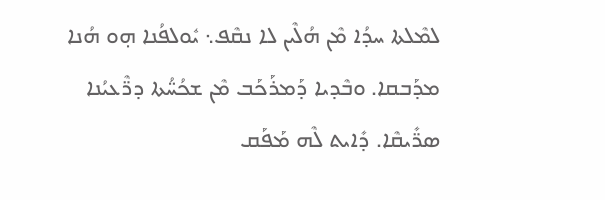ܠܡܶܠܬܐ ܚܕܳܐ ܡܶܢ ܗܳܠܶܝܢ ܠܐ ܢܩܶܦ܆ ܝܽܘܠܦܳܢܐ ܗ̣ܘ ܗܳܢܐ ܡܕܰܒܩܐ. ܘܒܶܕܝܐ ܕܰܡܪܰܟܰܒ ܡܶܢ ܫܟܳܚ̈ܳܬܐ ܕܪ̈ܶܥܝܳܢܐ ܣܪ̈ܺܝܩܶܐ. ܕܺܐܝܬ ܠܶܗ ܡܰܦܰܩ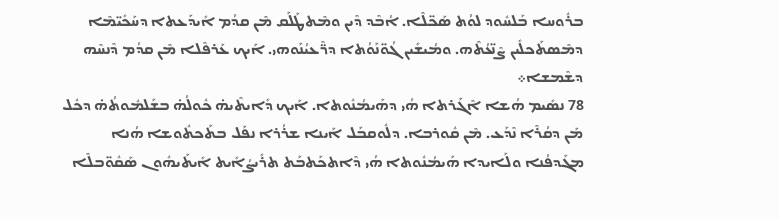ܒܪܽܘܚܐ ܒܰܠܚܽܘܕ ܠܘܳܬ ܣܰܟ̈ܠܶܐ. ܐܳܒܶܕ ܕܶܝܢ ܘܡܶܬܛܰܠܰܩ ܡܶܢ ܩܕܳܡ ܐܺܝܕܰܥܬܐ ܕܚܰܟܺܝ̈ܡܶܐ ܕܡܶܣܬܰܟܠܺܝܢ ܨܶܢ̈ܥܳܬܶܗ. ܘܡܳܝܫܺܝܢ ܓܳܘ̈ܢܰܘܳܬܐ ܕܪ̈ܶܥܝܳܢܰܘܗܝ. ܐܰܝܟ ܥܰܪܦܶܠܐ ܡܶܢ ܩܕܳܡ ܕܶܢܚܶܗ ܕܫܶܡܫܐ܀
78 ܢܣܺܝܡ ܗܳܫܐ ܐܶܓܰܪܬܐ ܗܳܝ ܕܗܰܝܡܳܢܽܘܬܐ. ܐܰܝܟ ܕܺܐܝܬܶܝܗ̇ ܟܽܘܠܳܗ̇ ܒܫܰܠܡܽܘܬܳܗ̇ ܕܟܽܠ ܡܰܢ ܕܩܳܪܶܐ ܢܶܕܰܥ. ܡܶܢ ܩܽܘܪܒܐ. ܕܠܽܘܩܒܰܠ ܐܰܝܢܐ ܫܪܳܪܐ ܢܦܰܠ ܒܬܰܟܬܽܘܫܐ ܗܳܢܐ ܡܓܰܕܦܳܢܐ ܘܠܰܐܝܕܐ ܗܰܝܡܳܢܽܘܬܐ ܗܳܝ ܕܶܐܬܟܰܬܒܰܬ ܬܪܺܝܨܳܐܺܝܬ ܐܺܝܬܰܝܗܽܘܢ ܣܰܩܽܘ̈ܒܠܶܐ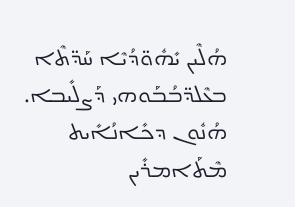ܗܳܠܶܝܢ ܝܺܗܽܘ̈ܕܳܝܶܐ ܚܰܕ̈ܬܶܐ ܒܥܶܠܕ̈ܒܳܒܰܘܗܝ ܕܰܨܠܺܝܒܐ. ܗܳܢܽܘܢ ܕܟܺܐܢܳܐܺܝܬ ܡܶܬܰܐܡܪܺܝܢ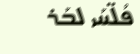ܦܳܠ̈ܚܰܝ ܠܒܰܪ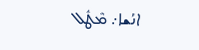ܐܢܳܫܐ܇ ܡܶܛܽܠ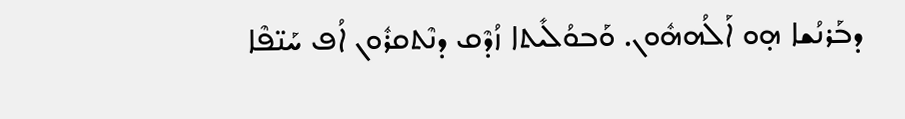ܕܒܰܪܢܳܫܐ ܗ̣ܘ ܐܰܠܳܗܗܽܘܢ. ܘܰܒܘܳܠܺܝܬܐ ܙܳܕܶܩ ܕܢܶܬܩܪܽܘܢ ܐܳܦ ܚܰܢ̈ܦܶܐ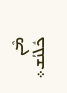ܡܶܢ ܟܽܠܢܳܫ܀